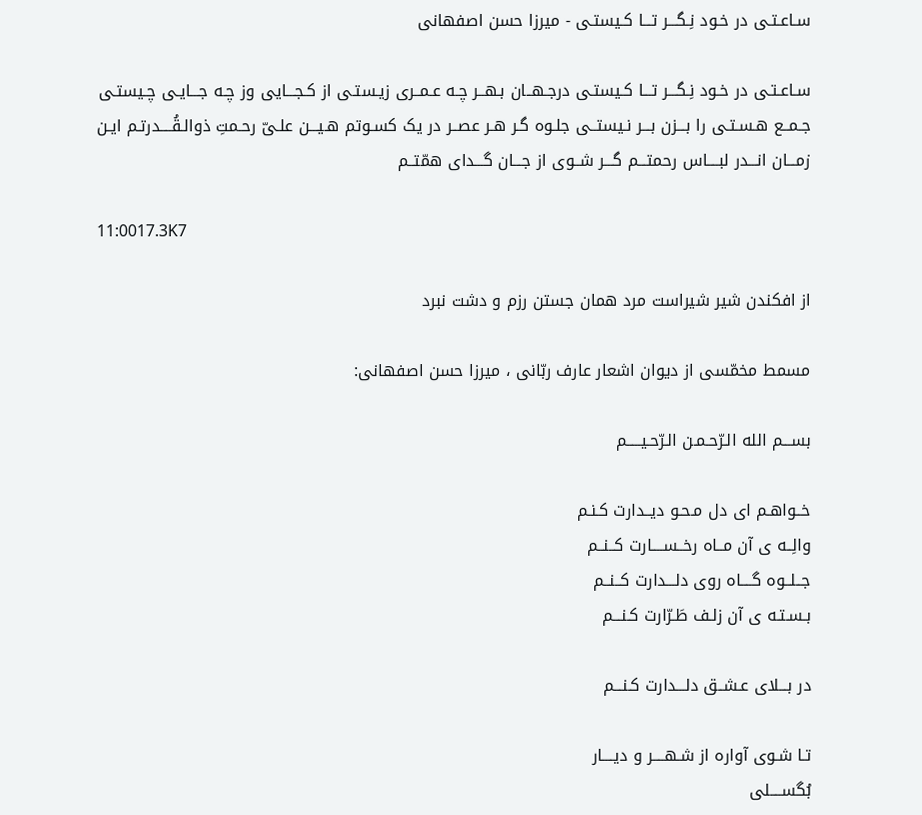سـاعـتـی در خـود نِـگـــر تـــا کـیستـی - میرزا حسن اصفهانی

سـاعـتـی در خـود نِـگـــر تـــا کـیستـی درجـهــان بـهــر چـه عـمــری زیـستـی از کـجـــایی وز چـه جـــایـی چـیستـی جـمــع هـسـتـی را بـــزن بـــر نـیستــی جلـوه گـر هـر عصــر در یک کسـوتم هـیـــن علـیّ رحـمتِ ذوالـقُــــدرتـم ایـن زمـــان انـــدر لبــــاس رحمتـــم گـــر شــوی از جـــان گـــدای همّتــم

11:0017.3K7

از افکندن شیر شیراست مرد همان جستن رزم و دشت نبرد

مسمط مخمّسی از دیوان اشعار عارف ربّانی ، میرزا حسن اصفهانی:

بســـم الله الـرّحـمـن الـرّحـیـــــم

خــواهـم ای دل مـحـو دیــدارت کـنـم
والِــه ی آن مــاه رخــســــارت کــنــم
جــلــوه گــــاه روی دلـــدارت کــنــم
بـسـتـه ی آن زلـف طَـرّارت کـنـــم

در بـــلای عـشــق دلـــدارت کـنـــم

تـا شـوی آواره از شـهــــر و دیــــار
بُگســــلی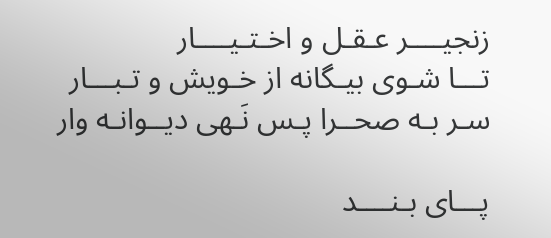زنجیــــر عـقـل و اخـتـیــــار
تـــا شـوی بیـگانه از خـویش و تـبـــار
سـر بـه صحــرا پـس نَـهی دیــوانـه وار

پـــای بـنــــد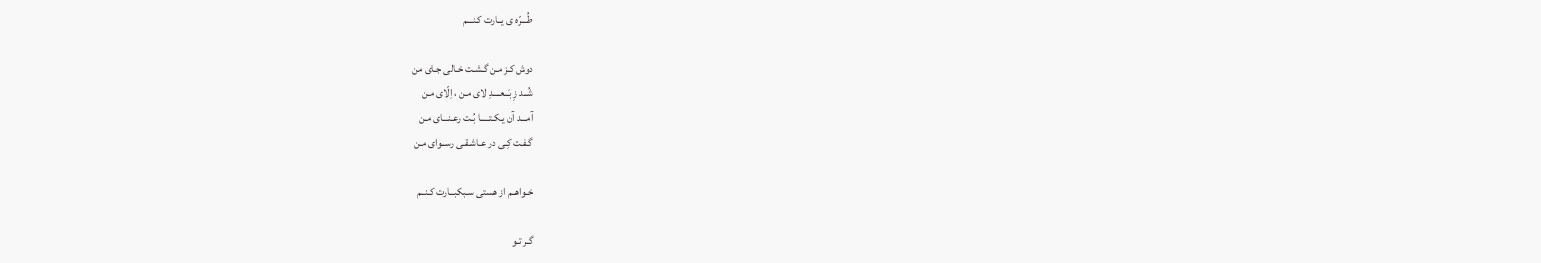طُـــرّه ی یــارت کـنـــم

دوش کـز مـن گـشـت خـالی جـای من
شُــد زِ بَــعــــدِ لای مـن ، اِلّای مـن
آمـــد آن یـکـتـــــا بُـت رعـنـــای مـن
گـفـت کِـی در عـاشـقـی رســوای مـن

خـواهــم از هستی سـبکبــارت کـنــم

گـر تـو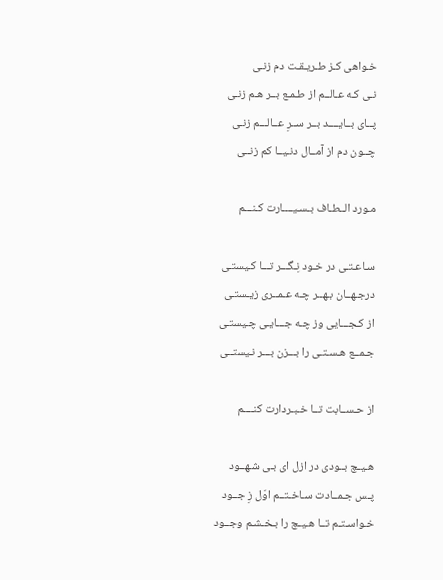خـواهی کـز طـریـقـت دم زنـی
نـی کـه عـالــم از طـمـع بــر هـم زنـی
پــای بــایــــد بــر ســرِ عــالـــم زنـی
چــون دم از آمــال دنـیــا کم زنــی

مـورد الــطـاف بـسـیــــارت کـنـــم

سـاعـتـی در خـود نِـگـــر تـــا کـیستـی
درجـهــان بـهــر چـه عـمــری زیـستـی
از کـجـــایی وز چـه جـــایـی چـیستـی
جـمــع هـسـتـی را بـــزن بـــر نـیستــی

از حـســابت تــا خـبـردارت کنــــم

هـیـچ بــودی در ازل ای بـی شـهــود
پـس جـمــادت سـاخـتــم اوّل زِ جــود
خـواسـتـم تــا هـیـچ را بـخـشـم وجــود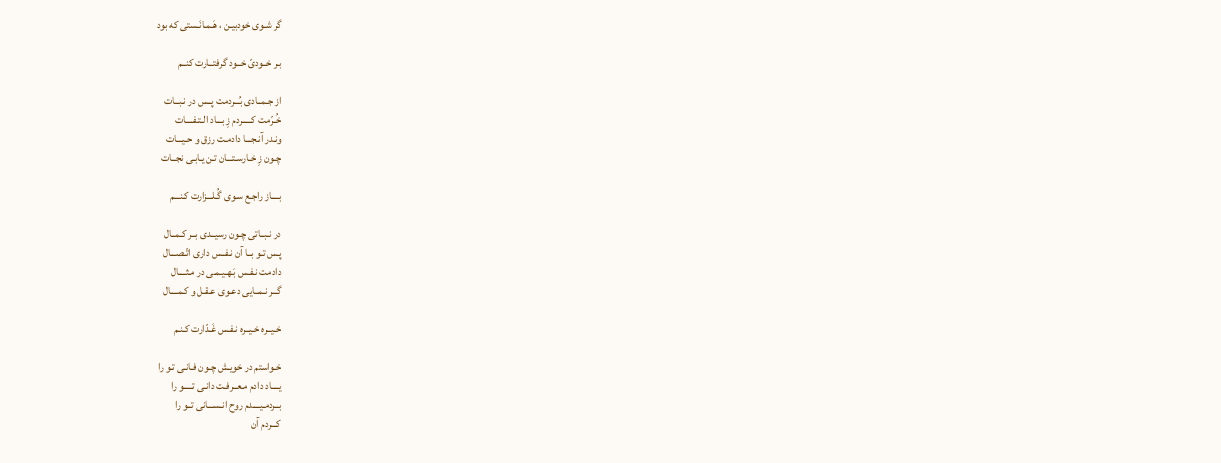گر شـوی خودبیـن ، هَـمـانَـستی که بود

بـر خــودیّ خــود گرفتــارت کنــم

از جـمــادی بُـــردمت پــس در نـبــات
خُـرّمت کـــــردم زِ بـــاد الـتـفــــات
ونـدر آنـجـــا دادمـت رزق و حـیـــات
چـون زِ خـارسـتـــان تـن یـابـی نجــات

بــــاز راجـع سـوی گُـلـــزارت کـنـــم

در نـبــاتی چـون رسیــدی بــر کـمــال
پـس تـو بــا آن نـفــس داری اتّـصـــال
دادمت نـفـس بَـهـیـمـی در مـثــــال
گــر نـمــایی دعـوی عـقـل و کـمــــال

خـیــره خـیــره نـفـس غَـدّارت کـنـم

خـواستم در خویـش چـون فـانـی تـو را
یــــاد دادم مـعــرفـت دانـی تـــــو را
بــردمـیــــدم روح انـســـانی تــو را
کـــردم آن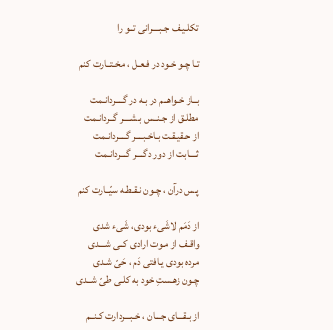تکلـیـف جـبــــرانی تــو را

تـا چـو خـود در فـعـل ، مخـتــارت کنم

بــاز خـواهــم در بـه در گــــردانـمت
مطلـق از جـنــس بـشــــر گــردانـمت
از حـقیـقـت بـاخـبــــر گــــردانـمت
ثــــابت از دور دگــــر گـــردانـمت

پـس درآن ، چـون نـقـطـه سیّــارت کنم

از دَمَم لاشَیء بودی، شَیء شدی
واقـف از مـوت ارادی کــی شـــدی
مرده بودی یـافتی دَم ، حَیّ شـدی
چـون زهـستِ خود به کلـی طیّ شــدی

از بـقـــای جـــان ، خـبـــردارت کـنــم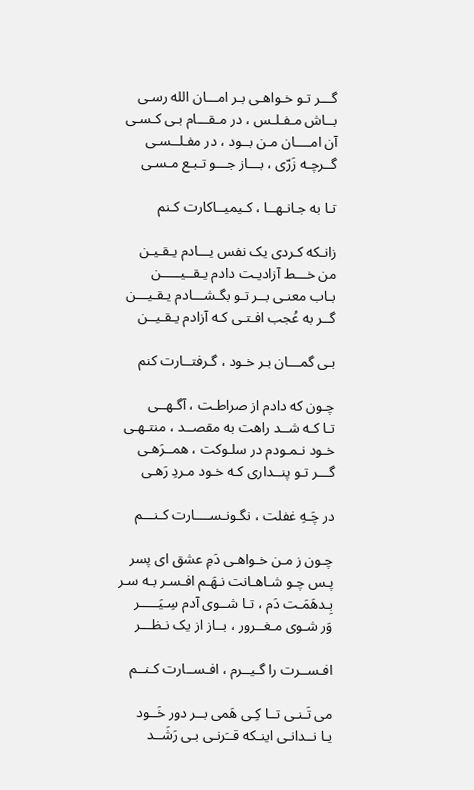گـــر تـو خـواهـی بـر امـــان الله رسـی
بــاش مـفـلـس ، در مـقـــام بـی کـسـی
آن امــــان مـن بــود ، در مفـلــسـی
گــرچـه زَرّی ، بـــاز جـــو تـبـع مـسـی

تـا به جـانـهــا ، کـیمیــاکارت کـنم

زانـکه کـردی یک نفس یـــادم یـقـیـن
من خـــط آزادیـت دادم یـقــیـــــن
بـاب معنـی بــر تـو بگـشـــادم یـقـیـــن
گــر به عُجب افـتـی کـه آزادم یـقـیــن

بـی گمـــان بـر خـود ، گـرفتــارت کنم

چـون که دادم از صراطـت ، آگـهــی
تـا کـه شــد راهت به مقصــد ، منتـهـی
خـود نـمـودم در سلـوکت ، همــرَهـی
گـــر تـو پنــداری کـه خـود مـردِ رَهـی

در چَـهِ غفلت ، نگـونـســــارت کـنـــم

چـون ز مـن خـواهـی دَمِ عشق ای پسر
پـس چـو شـاهـانت نـهَـم افـسـر بـه سـر
بِـدهَمَـت دَم ، تـا شــوی آدم سِـیَـــــر
وَر شـوی مـغــرور ، بــاز از یک نـظـــر

افـســرت را گـیــرم ، افـســارت کـنــم

می تَـنـی تــا کِـی هَمی بــر دور خَــود
یـا نــدانـی اینـکه قــَرنـی بـی رَشَــد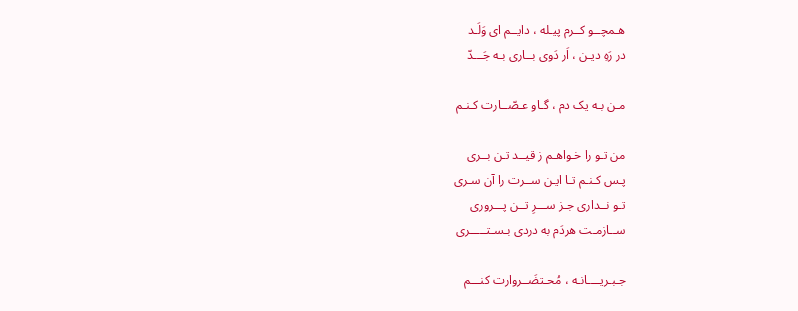هـمچــو کــرم پیـله ، دایــم ای وَلَـد
در رَهِ دیـن ، اَر دَوی بــاری بـه جَـــدّ

مـن بـه یک دم ، گـاو عـصّــارت کـنـم

من تـو را خـواهـم ز قیــد تـن بــری
پـس کـنـم تـا ایـن ســرت را آن سـری
تـو نــداری جـز ســـرِ تــن پـــروری
ســازمـت هردَم به دردی بـسـتـــــری

جـبـریــــانـه ، مُحـتضَــروارت کنـــم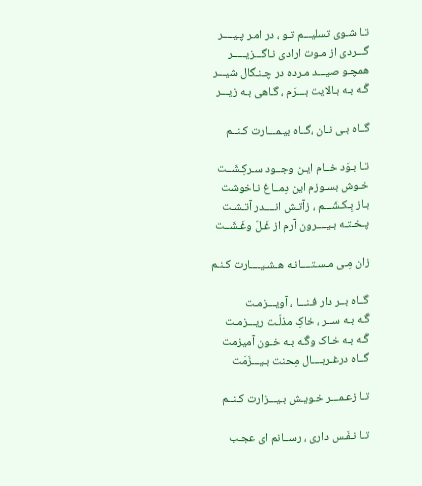تـا شـوی تسلیـــم تـو ، در امـر پـیــــر
گـــردی از مـوت ارادی نـاگـــزیـــــر
همچـو صیـــد مـرده در چـنـگال شیـــر
گَـه بـه بـالایت بـــرَم ، گـاهی بـه زیـــر

گــاه بـی نـان ،گــاه بیـمـــارت کـنــم

تـا بـوَد خــام ایـن وجــود سـرکِـشَــت
خـوش بسـوزم این دِمــاغ نـاخوشت
بـاز بِـکـشَـــم ، زآتـش انــــدر آتـشـت
پـخـتـه بـیــــرون آرم از غَـلّ وغَـشَــت

زان مِـی مـسـتــــانـه هـشـیــــارت کـنـم

گــاه بــر دار فـنـــا ، آویـــزمـت
گَـه بـه ســر ، خاکِ مذلّـت ریـــزمـت
گَـه بـه خـاک وگَـه بـه خـون آمیزمت
گــاه درغـربــــال مِحنت بـیـــزَمَت

تـا زعـمـــر خـویـش بـیـــزارت کـنــم

تـا نـفَـس داری ، رســانم ای عجـب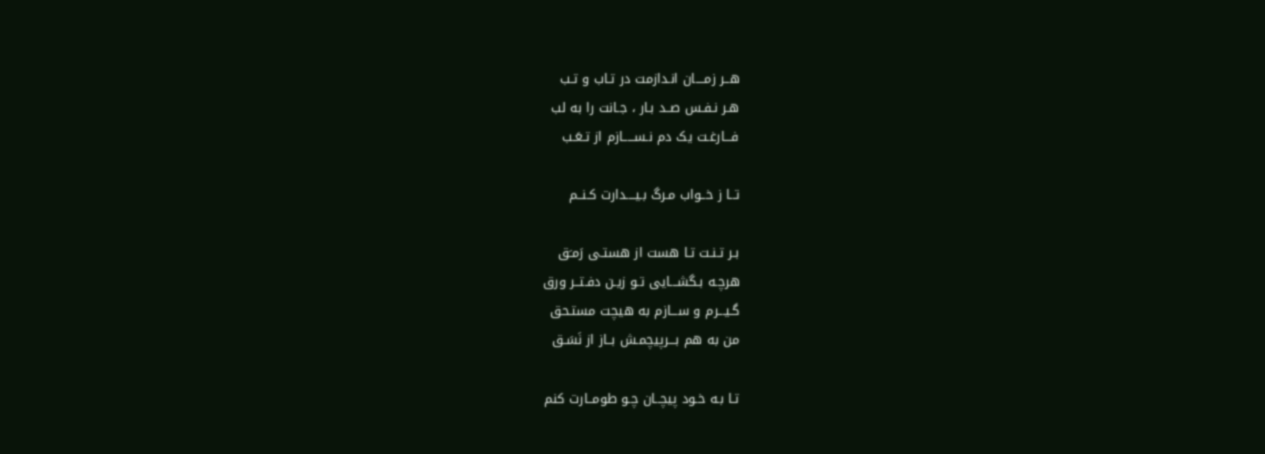هــر زمــــان انـدازمت در تـاب و تـب
هـر نـفـس صــد بـار ، جـانت را به لب
فـــارغـت یک دم نـســـــازم از تـعَـب

تــا ز خــواب مـرگ بـیــــدارت کـنــم

بـر تـنـت تـا هست از هستـی رَمـَق
هرچـه بـگشـــایی تـو زیـن دفـتــر ورق
گـیـــرم و ســـازم به هیچت مستـحق
من به هم بـــرپیچمـش بــاز از نَسَـق

تـا بـه خـود پیچــان چـو طومــارت کنم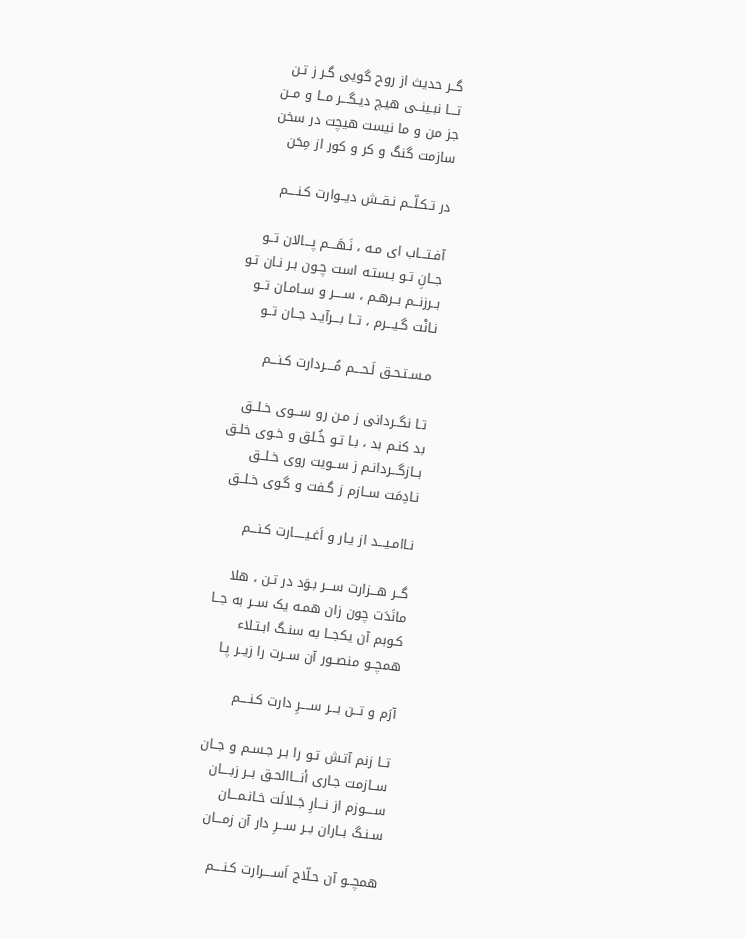گــر حدیث از روح گویی گـر ز تـن
تـــا نبـینــی هیـچ دیـگـــر مــا و مــن
جز من و ما نیست هیچت در سخن
سازمت گنگ و کر و کور از مِحَن

در تـکـلّــم نـقــش دیــوارت کـنــــم

آفـتـــاب ای مـه ، نَـهَـــم پـــالان تــو
جــانِ تـو بـستـه است چـون بـر نـان تـو
بــرزنــم بــرهـم ، ســــر و سـامـان تــو
نـانْت گـیـــرم ، تــا بـــرآیـد جــان تــو

مـسـتـحـق لَـحـــم مُــــردارت کـنـــم

تـا نگــردانی ز مـن رو ســـوی خـلــق
بد کنـم بد ، بـا تـو خُـلق و خـوی خلـق
بــازگـــردانـم ز ســویت روی خـلــق
نـادِمَت ســازم ز گـفت و گـوی خـلــق

نـاامـیـــد از یـار و اَغـیـــــارت کـنـــم

گــر هـــزارت ســـر بـوَد در تـن ، هلا
مانَدَت چون زان همـه یک ســر به جــا
کـوبم آن یکجــا به سنـگ ابـتـلاء
همچــو منصــور آن ســرت را زیــر پـا

آرَم و تــن بـــر ســــرِ دارت کـنــــم

تــا زنم آتـش تـو را بـر جـسـم و جــان
ســازمت جـاری أنـــاالحـق بــر زبــــان
ســــوزم از نـــارِ جَــلالَت خـانـمـــان
سـنـگ بــاران بــر ســـرِ دار آن زمـــان

همچــو آن حـلّاج اَســــرارت کـنــــم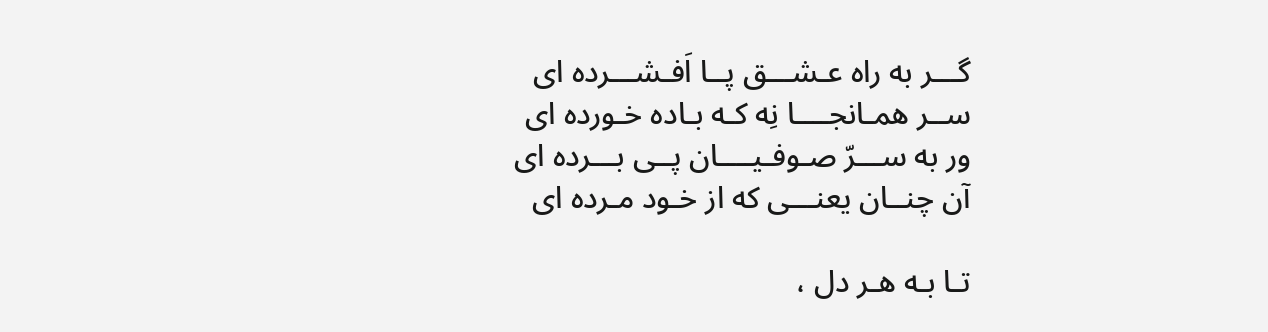گـــر به راه عـشـــق پــا اَفـشـــرده ای
ســر همـانجــــا نِه کـه بـاده خـورده ای
ور به ســـرّ صـوفـیــــان پــی بـــرده ای
آن چنــان یعنـــی که از خـود مـرده ای

تـا بـه هـر دل ،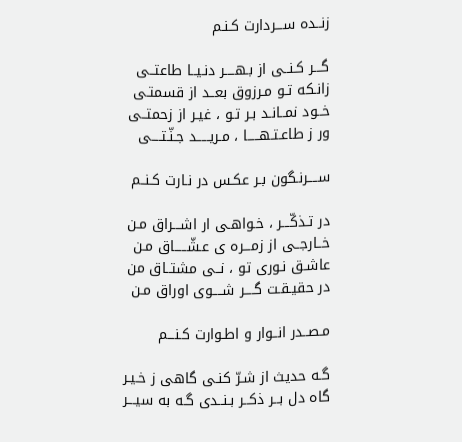زنــده ســـردارت کـنـم

گـــر کـنــی از بـهــــر دنـیــا طاعتــی
زانـکه تـو مـرزوق بعــد از قسمتـی
خــود نمــانـد بـر تـو ، غیـر از زحمتــی
ور ز طاعـتـهـــــا ، مـریـــــد جـنّـتــــی

ســــرنـگون بـر عکـس در نـارت کـنــم

در تـذکّـــر ، خـواهـی ار اشـــراق مـن
خــارجــی از زمـــره ی عـشّـــــاق مـن
عاشـق نـوری تو ، نــی مشتــاق من
در حقیـقـت گــــر شــــوی اوراق مـن

مـصــدر انــوار و اطـوارت کـنـــم

گـه حدیث از شـرّ کنـی گاهی ز خـیـر
گاه دل بــر ذکــر بـنــدی گـه به سیـــر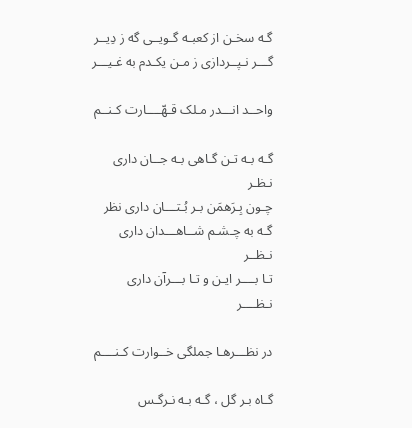گـه سخـن از کعبـه گـویــی گه ز دِیــر
گـــر نـپــردازی ز مـن یکـدم به غـیـــر

واحــد انـــدر مـلک قـهّــــارت کـنــم

گـه بـه تـن گـاهی بـه جــان داری نـظـر
چـون بِـرَهمَن بـر بُـتـــان داری نظر
گـه به چـشـم شــاهـــدان داری نـظــر
تـا بــــر ایـن و تـا بـــرآن داری نـظــــر

در نظـــرهـا جملگی خــوارت کـنــــم

گـاه بـر گل ، گـه بـه نـرگـس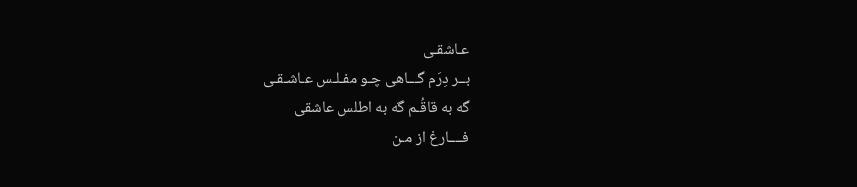عـاشقـی
بــر دِرَم گـــاهی چـو مفـلـس عـاشـقـی
گه به قاقُـم گه به اطلس عاشقی
فــــارغ از مـن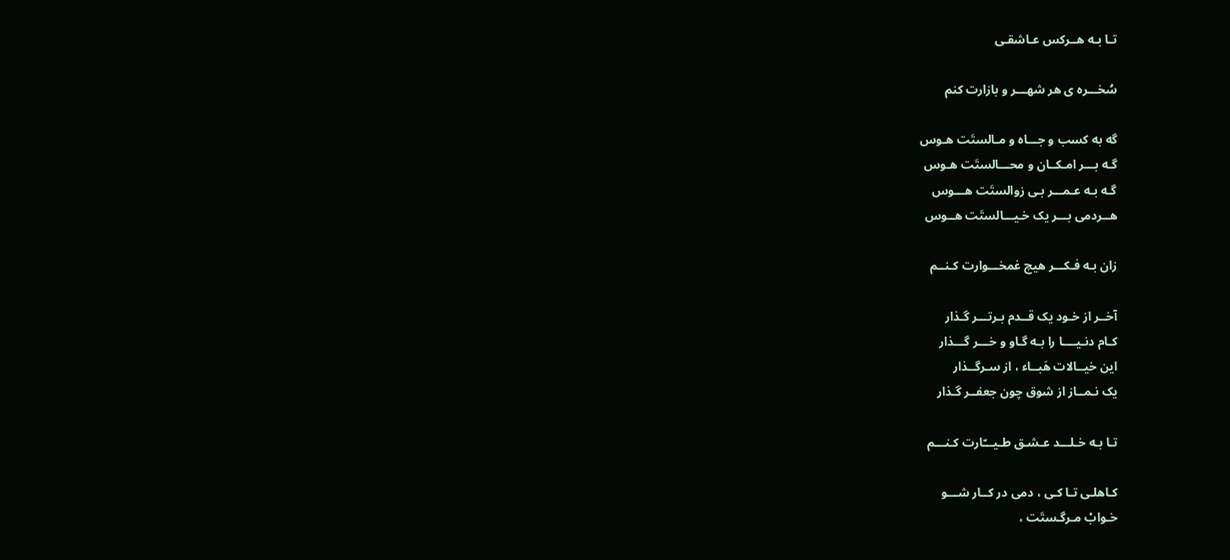تـا بـه هــرکس عـاشقـی

سُخـــره ی هر شهـــر و بازارت کنم

گه به کسب و جـــاه و مـالستَت هـوس
گـه بـــر امـکــان و محـــالستَت هـوس
گـه بـه عـمـــر بـی زوالستَت هـــوس
هــردمی بـــر یک خـیـــالستَت هــوس

زان بـه فـکـــر هیچ غمخـــوارت کـنــم

آخــر از خـود یک قــدم بـرتـــر گـذار
کـام دنـیــــا را بـه گـاو و خـــر گـــذار
این خیــالات هَبــاء ، از سـرگــذار
یک نـمــاز از شوق چون جعفــر گـذار

تـا بـه خـلـــد عـشـق طـیـــّارت کـنـــم

کـاهلـی تـا کـی ، دمی در کــار شـــو
خـوابْ مـرگـستَت ،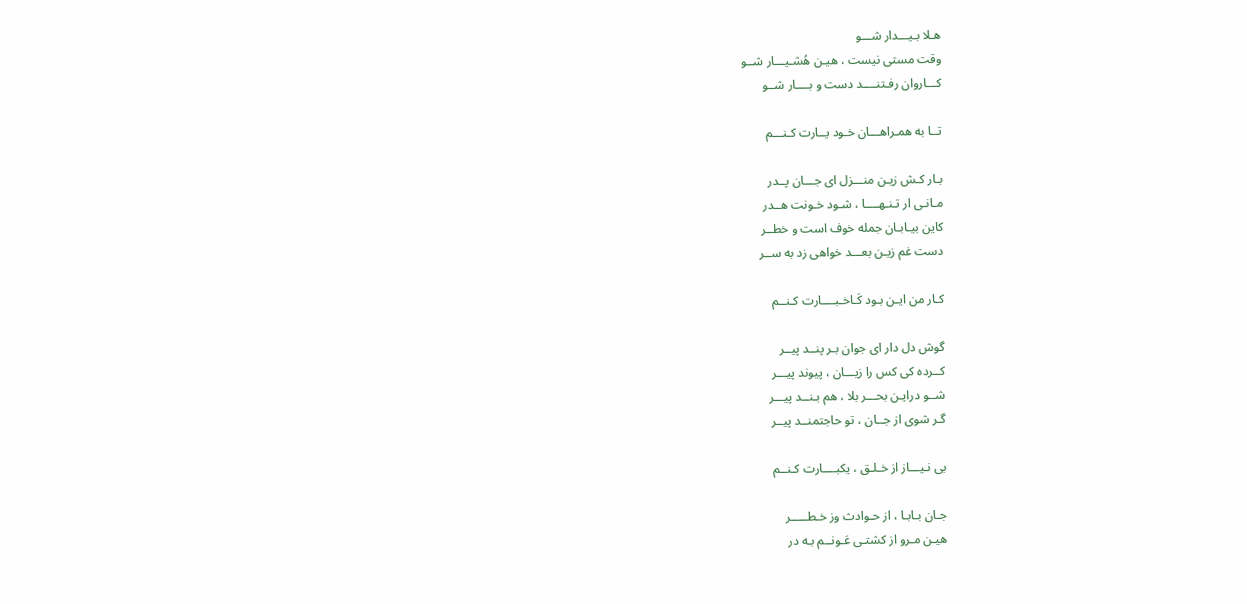هـلا بـیـــدار شـــو
وقت مستی نیست ، هیـن هُشـیـــار شــو
کـــاروان رفـتنــــد دست و بــــار شــو

تــا به همـراهـــان خـود یــارت کـنـــم

بـار کـش زیـن منـــزل ای جـــان پــدر
مـانـی ار تـنـهــــا ، شـود خـونت هــدر
کاین بیـابـان جمله خوف است و خطــر
دست غم زیـن بعـــد خواهی زد به ســر

کـار من ایـن بـود کَـاخـبــــارت کـنــم

گوش دل دار ای جوان بـر پنــد پیــر
کــرده کی کس را زیـــان ، پیوند پیـــر
شــو درایـن بحـــر بلا ، هم بـنــد پیـــر
گـر شوی از جــان ، تو حاجتمنــد پیــر

بی نـیـــاز از خـلـق ، یکبــــارت کـنــم

جـان بـابـا ، از حـوادث وز خـطـــــر
هیـن مـرو از کشتـی عَـونــم بـه در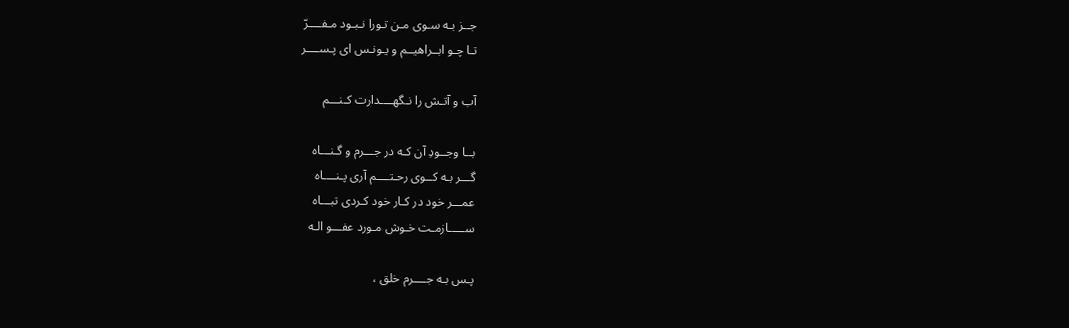جــز بـه سـوی مـن تـورا نـبـود مـفــــرّ
تـا چـو ابــراهیــم و یـونـس ای پـســــر

آب و آتـش را نـگهــــدارت کـنـــم

بــا وجــودِ آن کـه در جـــرم و گـنـــاه
گـــر بـه کــوی رحـتــــم آری پـنــــاه
عمـــر خود در کـار خود کـردی تبـــاه
ســـــازمـت خـوش مـورد عفـــو الـه

پـس بـه جــــرم خلق ،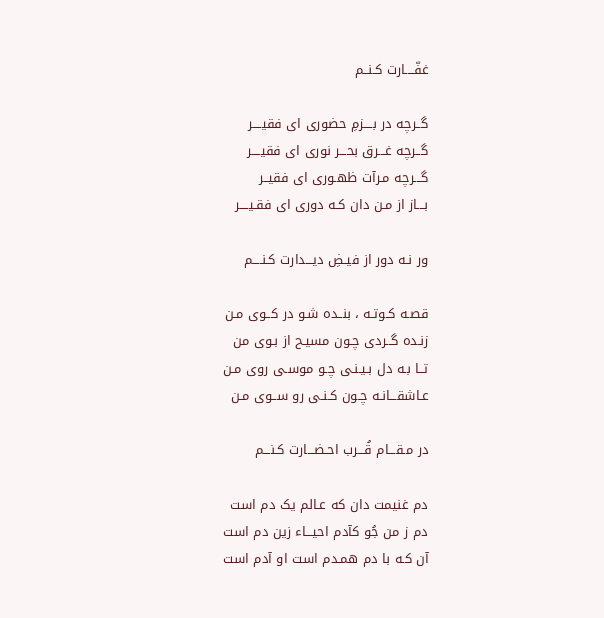غفّــــارت کـنــم

گــرچه در بــــزمِ حضوری ای فقیــــر
گــرچه غـــرق بحـــر نوری ای فقیــــر
گـــرچه مـرآت ظهـوری ای فقیــر
بـــاز از مـن دان کـه دوری ای فقـیــــر

ور نـه دور از فیـضِ دیـــدارت کـنــــم

قصـه کـوتـه ، بنــده شـو در کــوی مـن
زنـده گــردی چـون مسیـح از بـوی من
تــا بـه دل بـیـنـی چـو موسـی روی مـن
عـاشقـــانـه چـون کـنـی رو ســوی مـن

در مـقـــام قُـــرب احـضـــارت کـنـــم

دم غنیمت دان که عـالم یک دم است
دم ز من جُو کآدم احیـــاء زین دم است
آن کـه با دم همـدم است او آدم است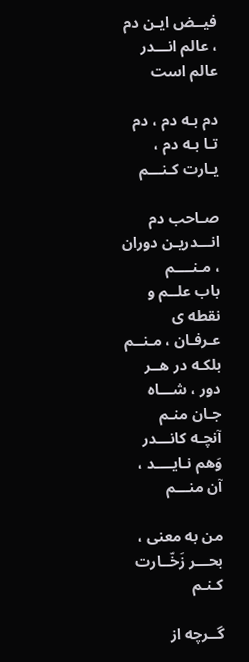فیــض ایـن دم ، عالم انـــدر عالم است

دم بـه دم ، دم تـا بـه دم ، یـارت کـنـــم

صـاحب دم انـــدریـن دوران ، مـنــــم
باب علــم و نقطه ی عـرفـان ، مـنــم
بلکـه در هــر دور ، شـــاه جـان منـم
آنچـه کانـــدر وَهم نـایــــد ، آن منـــم

من به معنی ، بحـــر زَخّــارت کـنـم

گــرچه از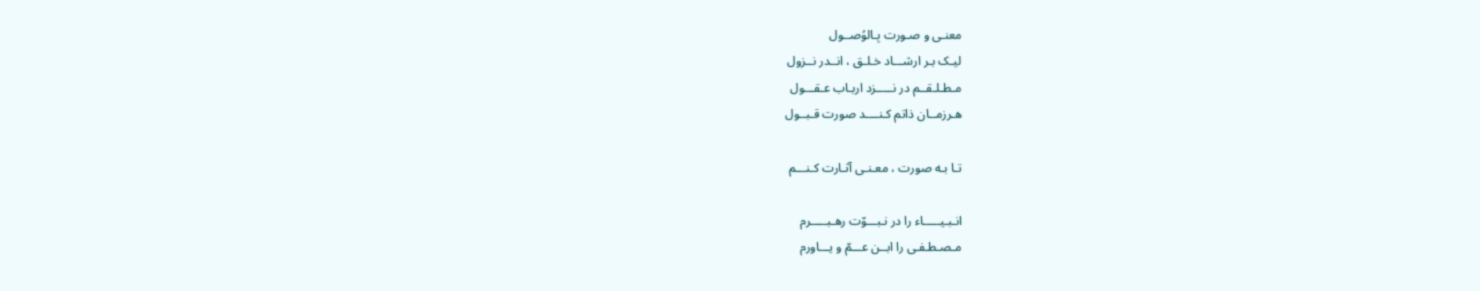معنـی و صـورت بِـالوُصــول
لیـک بـر ارشـــاد خـلـق ، انــدر نــزول
مـطـلـقــم در نـــــزد اربـاب عـقـــول
هـرزمــان ذاتم کـنــــد صورت قـبــول

تـا بـه صورت ، معـنـی آثـارت کـنـــم

انـبـیـــــاء را در نـبـــوّت رهـبـــــرم
مـصـطـفـی را ابــن عـــمّ و یـــاورم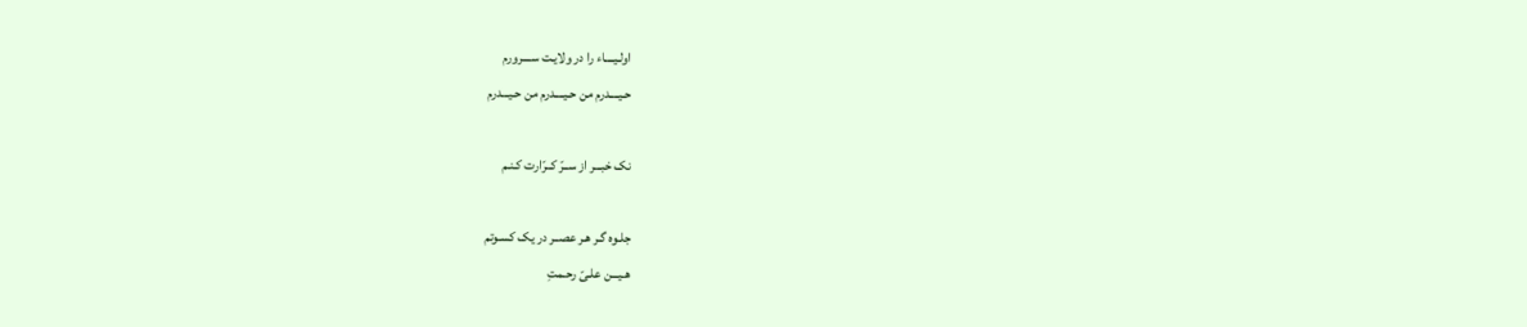اولـیــــاء را در ولایـت ســــرورم
حـیــــدرم من حـیــــدرم من حـیـــدرم

نک خبـــر از ســرّ کــرّارت کـنـم

جلـوه گـر هـر عصــر در یک کسـوتم
هـیـــن علـیّ رحـمتِ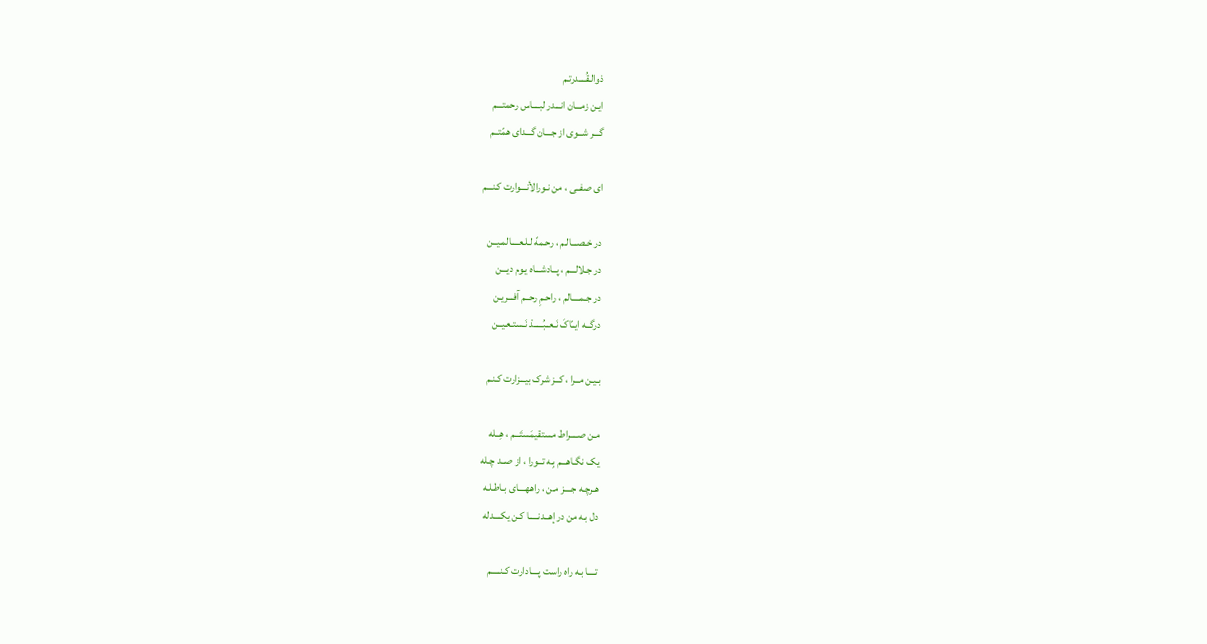ذوالـقُــــدرتـم
ایـن زمـــان انـــدر لبــــاس رحمتـــم
گـــر شــوی از جـــان گـــدای همّتــم

ای صفــی ، من نـورالأنـــوارت کـنـــم

در خـصـــالـم ، رحـمهً لـلـعــــالمـیــن
در جـلالـــم ، پــادشـــاه یـوم دیـــن
در جـمــــالم ، راحـمِ رحــم آفـــریـن
درگــه ایــّاکَ نَـعــبُـــــدْ نَـستـعـیــن

بـیـن مــرا ، کــز شرک بیـــزارت کـنـم

مـن صــــراط مستقیمَستَـــم ، هِــله
یک نگـاهـــم بِـه تــورا ، از صــد چـله
هـرچـه جــــز مـن ، راههــــای بـاطـلـه
دل بـه من در إهــدنـــــا کـن یکــــدله

تــــا بـه راه راست پــــادارت کـنـــــم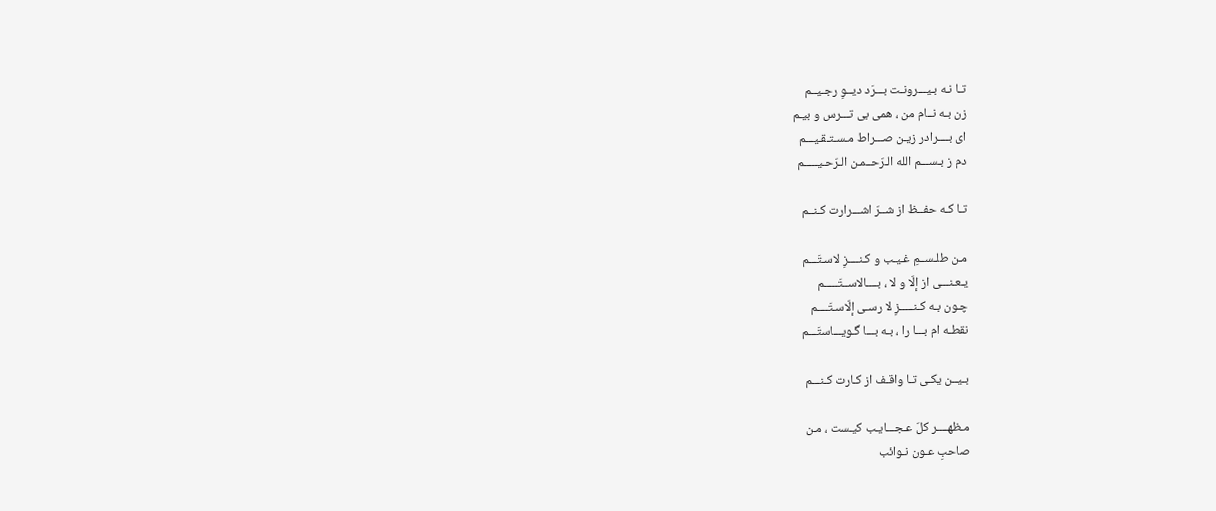تـا نـه بـیـــرونـت بـــرَد دیــوِ رجـیــم
زن بـه نــام من ، همی بی تـــرس و بیـم
ای بــــرادر زیـن صـــراط مـسـتـقـیـــم
دم ز بـســـم الله الـرّحــمـن الـرّحـیـــــم

تـا کـه حفــظ از شــرّ اشـــرارت کـنــم

مـن طلـســمِ غـیـب و کـنــــزِ لاسـتَـــم
یـعـنـــی از إلّا و لا ، بــــالاســتَـــــم
چـون بـه کـنـــــزِ لا رسـی إلّاسـتَــــم
نقطـه ام بـــا را ، بـه بـــا گـویـــاستَـــم

بـیــن یکـی تـا واقـف از کـارت کـنـــم

مـظهــــر کلّ عـجـــایـب کیـست ، مـن
صاحبِ عـون نـوائب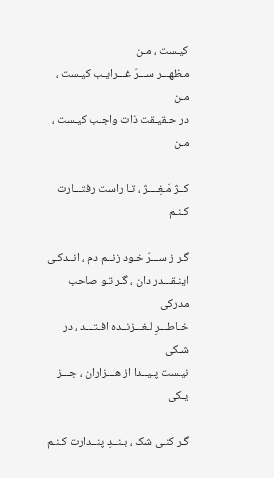کیـست ، مـن
مـظهـــر ســـرّ غـــرایـب کیـست ، مـن
در حـقیـقت ذات واجـب کیـست ، مـن

کــژ مَـغِــــژ ، تـا راست رفتـــارت کـنـم

گـر ز ســـرّ خـود زنــم دم ، انــدکـی
اینـقـــدر دان ، گـر تـو صاحب مدرکی
خـاطـــرِ لـغـــزنــده افـتـــد ، در شـکی
نیـست پـیــدا از هـــزاران ، جـــز یـکی

گـر کنـی شک ، بـنــدِ پنــدارت کـنـم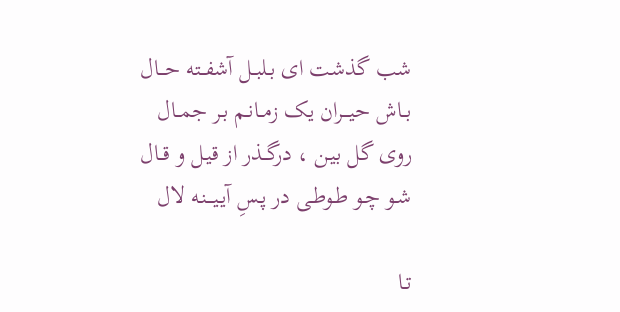شب گذشت ای بـلبــل آشفــته حـــال
بــاش حیـــران یک زمــانـم بـر جمــال
روی گل بیـن ، درگــذر از قیـل و قــال
شـو چـو طـوطـی در پـسِ آیـیـــنـه لال

تـا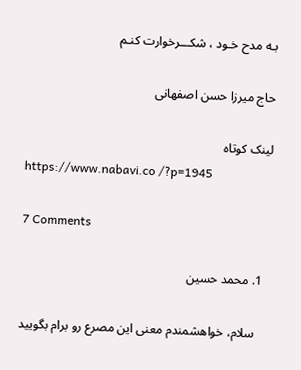بـه مدح خـود ، شکـــرخوارت کنـم

حاج میرزا حسن اصفهانی

لینک کوتاه
https://www.nabavi.co /?p=1945

7 Comments

  1. محمد حسین

    سلام، خواهشمندم معنی این مصرع رو برام بگویید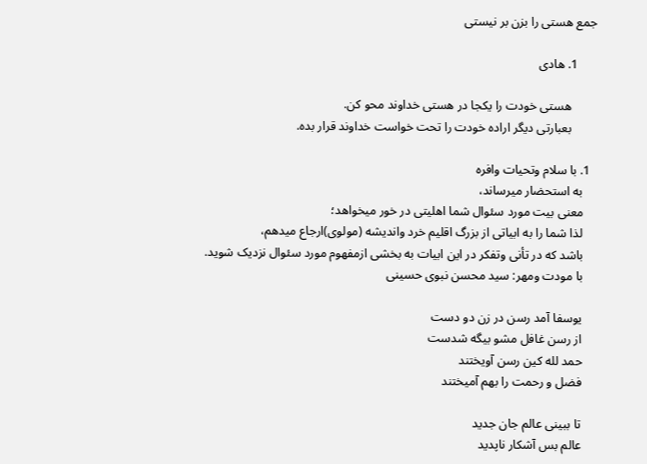جمع هستی را بزن بر نیستی

      1. هادی

        هستی خودت را یکجا در هستی خداوند محو کن.
        بعبارتی دیگر اراده خودت را تحت خواست خداوند قرار بده.

  1. با سلام وتحیات وافره
    به استحضار میرساند،
    معنى بیت مورد سئوال شما اهلیتى در خور میخواهد؛
    لذا شما را به ابیاتى از بزرگ اقلیم خرد واندیشه (مولوى)ارجاع میدهم،
    باشد که در تأنى وتفکر در این ابیات به بخشى ازمفهوم مورد سئوال نزدیک شوید.
    با مودت ومهر: سید محسن نبوى حسینى

    یوسفا آمد رسن در زن دو دست
    از رسن غافل مشو بیگه شدست
    حمد لله کین رسن آویختند
    فضل و رحمت را بهم آمیختند

    تا ببینی عالم جان جدید
    عالم بس آشکار ناپدید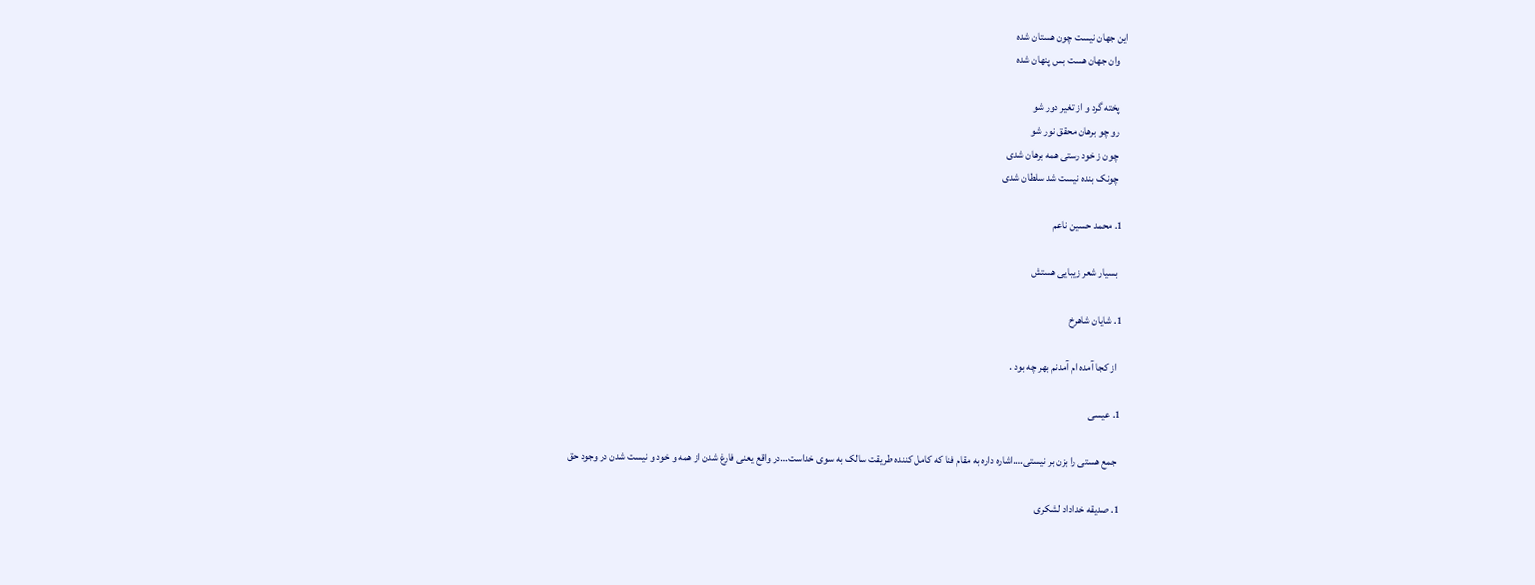این جهان نیست چون هستان شده
    وان جهان هست بس پنهان شده

    پخته گرد و از تغیر دور شو
    رو چو برهان محقق نور شو
    چون ز خود رستی همه برهان شدی
    چونک بنده نیست شد سلطان شدی

  1. محمد حسین ناعم

    بسیار شعر زیبایی هستش

  1. شایان شاهرخ

    از کجا آمده ام آمدنم بهر چه بود .

  1. عیسی

    جمع هستی را بزن بر نیستی….اشاره داره به مقام فنا که کامل کننده طریقت سالک به سوی خداست…در واقع یعنی فارغ شدن از همه و خود و نیست شدن در وجود حق

  1. صدیقه خداداد لشکری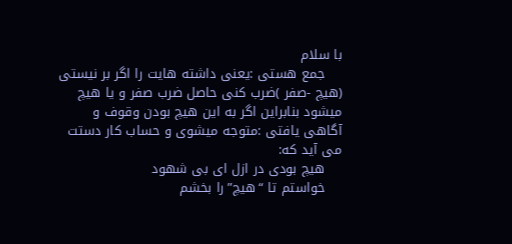با سلام
    جمع هستی :یعنی داشته هایت را اگر بر نیستی (هیچ -صفر )ضرب کنی حاصل ضرب صفر و یا هیچ میشود بنابراین اگر به این هیچ بودن وقوف و آگاهی یافتی :متوجه میشوی و حساب کار دستت می آید که:
    هیچ بودی در ازل ای بی شهود
    خواستم تا “هیچ”را بخشم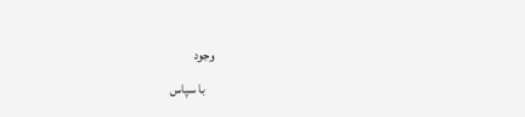وجود
    با سپاس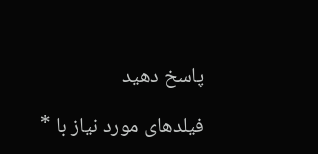پاسخ دهید

فیلدهای مورد نیاز با *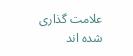علامت گذاری شده اند